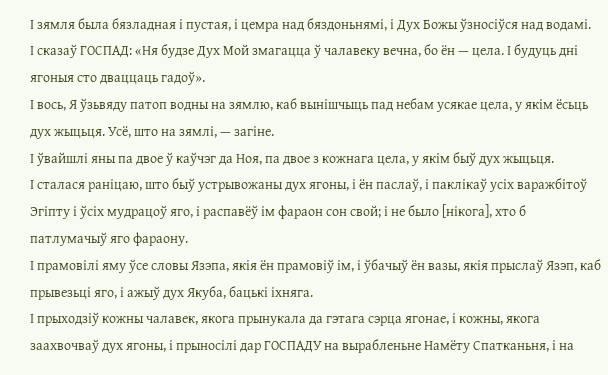І зямля была бязладная і пустая, і цемра над бяздоньнямі, і Дух Божы ўзносіўся над водамі.
І сказаў ГОСПАД: «Ня будзе Дух Мой змагацца ў чалавеку вечна, бо ён — цела. І будуць дні ягоныя сто дваццаць гадоў».
І вось, Я ўзьвяду патоп водны на зямлю, каб вынішчыць пад небам усякае цела, у якім ёсьць дух жыцьця. Усё, што на зямлі, — загіне.
І ўвайшлі яны па двое ў каўчэг да Ноя, па двое з кожнага цела, у якім быў дух жыцьця.
І сталася раніцаю, што быў устрывожаны дух ягоны, і ён паслаў, і паклікаў усіх варажбітоў Эгіпту і ўсіх мудрацоў яго, і распавёў ім фараон сон свой; і не было [нікога], хто б патлумачыў яго фараону.
І прамовілі яму ўсе словы Язэпа, якія ён прамовіў ім, і ўбачыў ён вазы, якія прыслаў Язэп, каб прывезьці яго, і ажыў дух Якуба, бацькі іхняга.
І прыходзіў кожны чалавек, якога прынукала да гэтага сэрца ягонае, і кожны, якога заахвочваў дух ягоны, і прыносілі дар ГОСПАДУ на вырабленьне Намёту Спатканьня, і на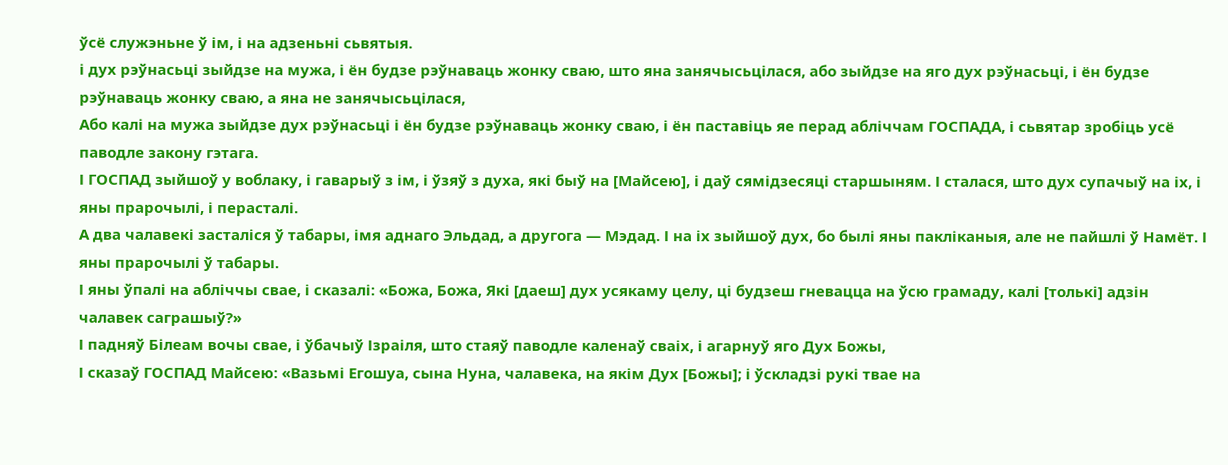ўсё служэньне ў ім, і на адзеньні сьвятыя.
і дух рэўнасьці зыйдзе на мужа, і ён будзе рэўнаваць жонку сваю, што яна занячысьцілася, або зыйдзе на яго дух рэўнасьці, і ён будзе рэўнаваць жонку сваю, а яна не занячысьцілася,
Або калі на мужа зыйдзе дух рэўнасьці і ён будзе рэўнаваць жонку сваю, і ён паставіць яе перад абліччам ГОСПАДА, і сьвятар зробіць усё паводле закону гэтага.
І ГОСПАД зыйшоў у воблаку, і гаварыў з ім, і ўзяў з духа, які быў на [Майсею], і даў сямідзесяці старшыням. І сталася, што дух супачыў на іх, і яны прарочылі, і перасталі.
А два чалавекі засталіся ў табары, імя аднаго Эльдад, а другога — Мэдад. І на іх зыйшоў дух, бо былі яны пакліканыя, але не пайшлі ў Намёт. І яны прарочылі ў табары.
І яны ўпалі на абліччы свае, і сказалі: «Божа, Божа, Які [даеш] дух усякаму целу, ці будзеш гневацца на ўсю грамаду, калі [толькі] адзін чалавек саграшыў?»
І падняў Білеам вочы свае, і ўбачыў Ізраіля, што стаяў паводле каленаў сваіх, і агарнуў яго Дух Божы,
І сказаў ГОСПАД Майсею: «Вазьмі Егошуа, сына Нуна, чалавека, на якім Дух [Божы]; і ўскладзі рукі твае на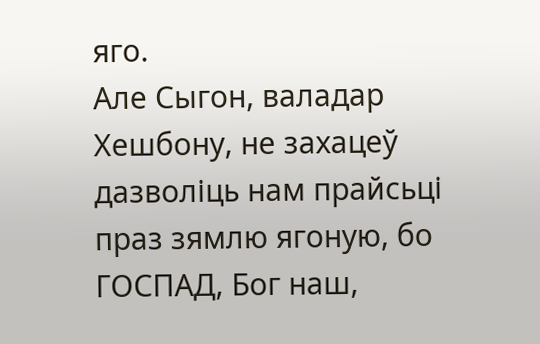яго.
Але Сыгон, валадар Хешбону, не захацеў дазволіць нам прайсьці праз зямлю ягоную, бо ГОСПАД, Бог наш,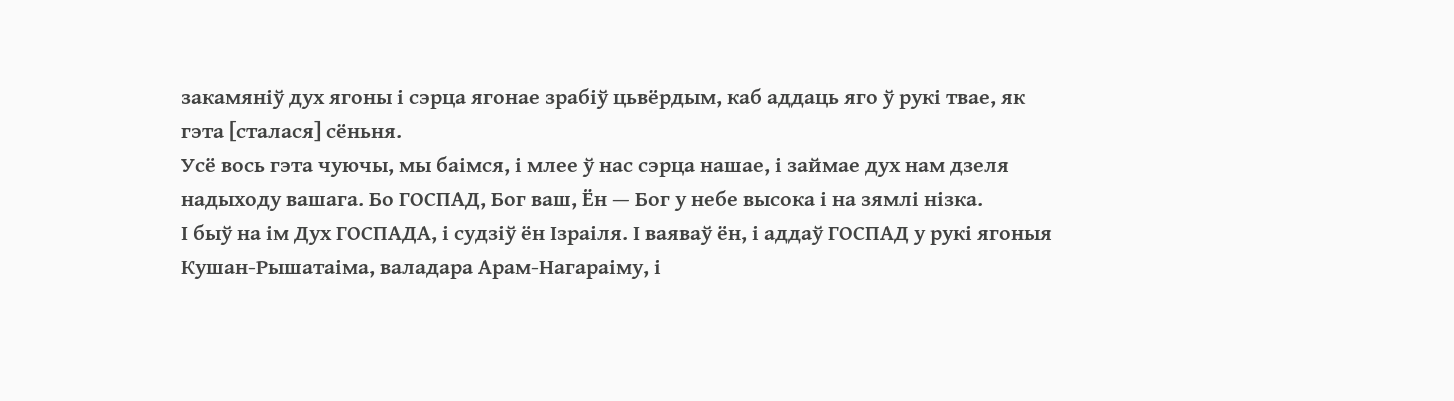закамяніў дух ягоны і сэрца ягонае зрабіў цьвёрдым, каб аддаць яго ў рукі твае, як гэта [сталася] сёньня.
Усё вось гэта чуючы, мы баімся, і млее ў нас сэрца нашае, і займае дух нам дзеля надыходу вашага. Бо ГОСПАД, Бог ваш, Ён — Бог у небе высока і на зямлі нізка.
І быў на ім Дух ГОСПАДА, і судзіў ён Ізраіля. І ваяваў ён, і аддаў ГОСПАД у рукі ягоныя Кушан-Рышатаіма, валадара Арам-Нагараіму, і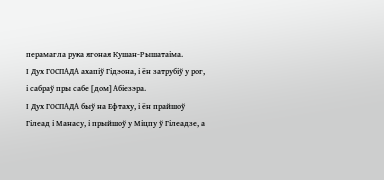перамагла рука ягоная Кушан-Рышатаіма.
І Дух ГОСПАДА ахапіў Гідэона, і ён затрубіў у рог, і сабраў пры сабе [дом] Абіезэра.
І Дух ГОСПАДА быў на Ефтаху, і ён прайшоў Гілеад і Манасу, і прыйшоў у Міцпу ў Гілеадзе, а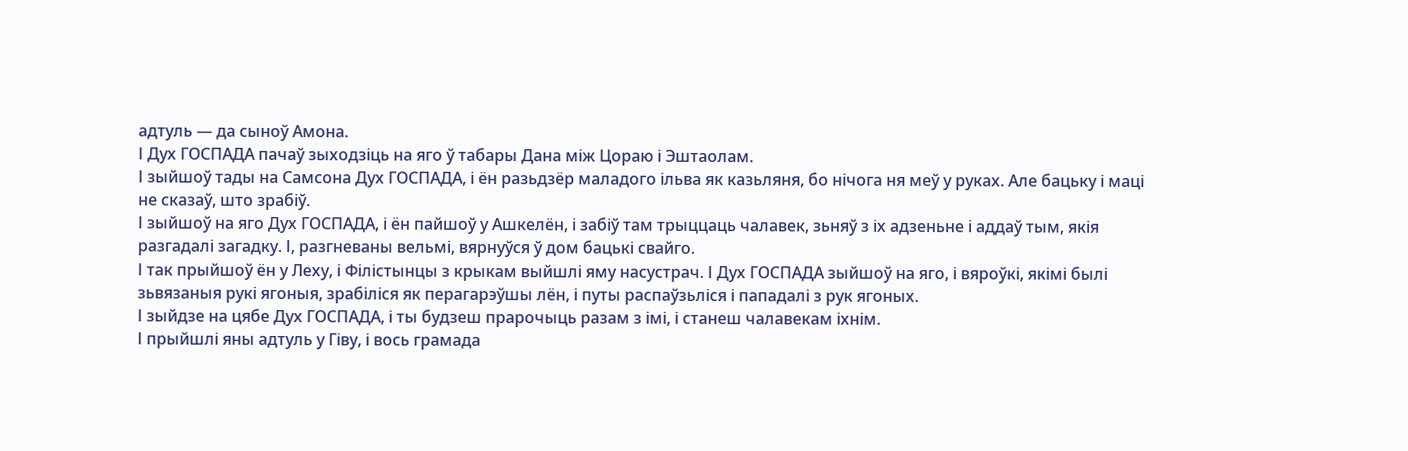адтуль — да сыноў Амона.
І Дух ГОСПАДА пачаў зыходзіць на яго ў табары Дана між Цораю і Эштаолам.
І зыйшоў тады на Самсона Дух ГОСПАДА, і ён разьдзёр маладого ільва як казьляня, бо нічога ня меў у руках. Але бацьку і маці не сказаў, што зрабіў.
І зыйшоў на яго Дух ГОСПАДА, і ён пайшоў у Ашкелён, і забіў там трыццаць чалавек, зьняў з іх адзеньне і аддаў тым, якія разгадалі загадку. І, разгневаны вельмі, вярнуўся ў дом бацькі свайго.
І так прыйшоў ён у Леху, і Філістынцы з крыкам выйшлі яму насустрач. І Дух ГОСПАДА зыйшоў на яго, і вяроўкі, якімі былі зьвязаныя рукі ягоныя, зрабіліся як перагарэўшы лён, і путы распаўзьліся і пападалі з рук ягоных.
І зыйдзе на цябе Дух ГОСПАДА, і ты будзеш прарочыць разам з імі, і станеш чалавекам іхнім.
І прыйшлі яны адтуль у Гіву, і вось грамада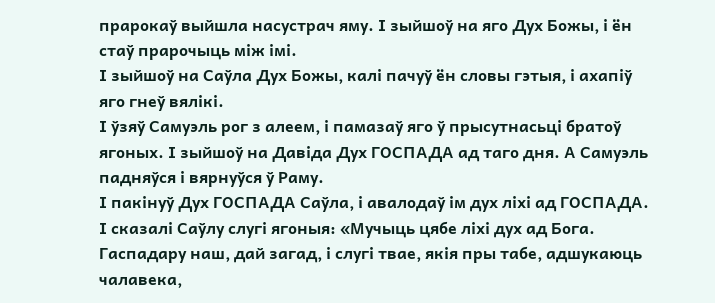прарокаў выйшла насустрач яму. І зыйшоў на яго Дух Божы, і ён стаў прарочыць між імі.
І зыйшоў на Саўла Дух Божы, калі пачуў ён словы гэтыя, і ахапіў яго гнеў вялікі.
І ўзяў Самуэль рог з алеем, і памазаў яго ў прысутнасьці братоў ягоных. І зыйшоў на Давіда Дух ГОСПАДА ад таго дня. А Самуэль падняўся і вярнуўся ў Раму.
І пакінуў Дух ГОСПАДА Саўла, і авалодаў ім дух ліхі ад ГОСПАДА.
І сказалі Саўлу слугі ягоныя: «Мучыць цябе ліхі дух ад Бога.
Гаспадару наш, дай загад, і слугі твае, якія пры табе, адшукаюць чалавека,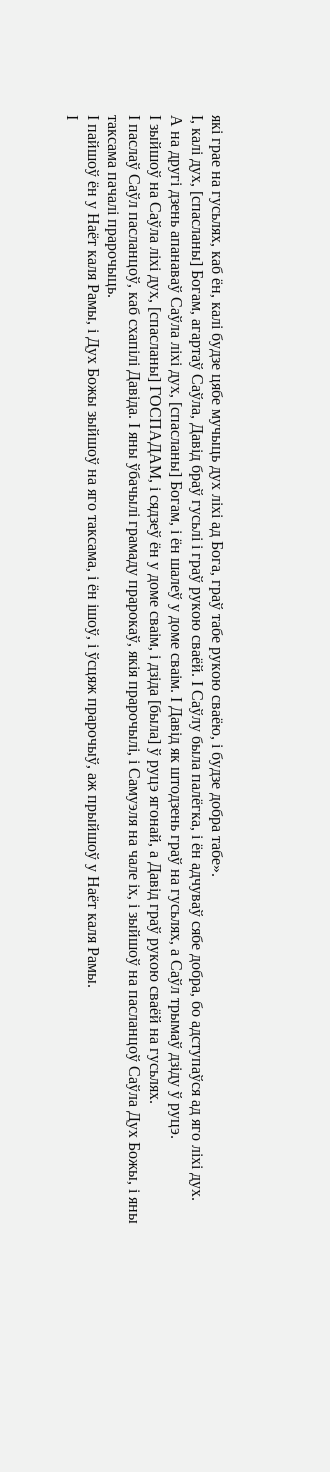які грае на гусьлях, каб ён, калі будзе цябе мучыць дух ліхі ад Бога, граў табе рукою сваёю, і будзе добра табе».
І, калі дух, [спасланы] Богам, агартаў Саўла, Давід браў гусьлі і граў рукою сваёй. І Саўлу была палёгка, і ён адчуваў сябе добра, бо адступаўся ад яго ліхі дух.
А на другі дзень апанаваў Саўла ліхі дух, [спасланы] Богам, і ён шалеў у доме сваім. І Давід як штодзень граў на гусьлях, а Саўл трымаў дзіду ў руцэ.
І зыйшоў на Саўла ліхі дух, [спасланы] ГОСПАДАМ, і сядзеў ён у доме сваім, і дзіда [была] ў руцэ ягонай, а Давід граў рукою сваёй на гусьлях.
І паслаў Саўл пасланцоў, каб схапілі Давіда. І яны ўбачылі грамаду прарокаў, якія прарочылі, і Самуэля на чале іх, і зыйшоў на пасланцоў Саўла Дух Божы, і яны таксама пачалі прарочыць.
І пайшоў ён у Наёт каля Рамы, і Дух Божы зыйшоў на яго таксама, і ён ішоў, і ўсцяж прарочыў, аж прыйшоў у Наёт каля Рамы.
І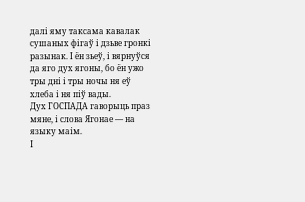далі яму таксама кавалак сушаных фігаў і дзьве гронкі разынак. І ён зьеў, і вярнуўся да яго дух ягоны, бо ён ужо тры дні і тры ночы ня еў хлеба і ня піў вады.
Дух ГОСПАДА гаворыць праз мяне, і слова Ягонае — на языку маім.
І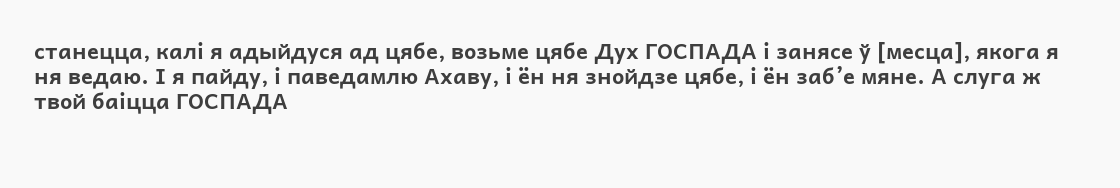станецца, калі я адыйдуся ад цябе, возьме цябе Дух ГОСПАДА і занясе ў [месца], якога я ня ведаю. І я пайду, і паведамлю Ахаву, і ён ня знойдзе цябе, і ён заб’е мяне. А слуга ж твой баіцца ГОСПАДА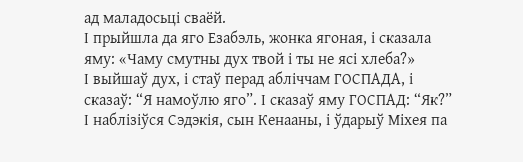ад маладосьці сваёй.
І прыйшла да яго Езабэль, жонка ягоная, і сказала яму: «Чаму смутны дух твой і ты не ясі хлеба?»
І выйшаў дух, і стаў перад абліччам ГОСПАДА, і сказаў: “Я намоўлю яго”. І сказаў яму ГОСПАД: “Як?”
І наблізіўся Сэдэкія, сын Кенааны, і ўдарыў Міхея па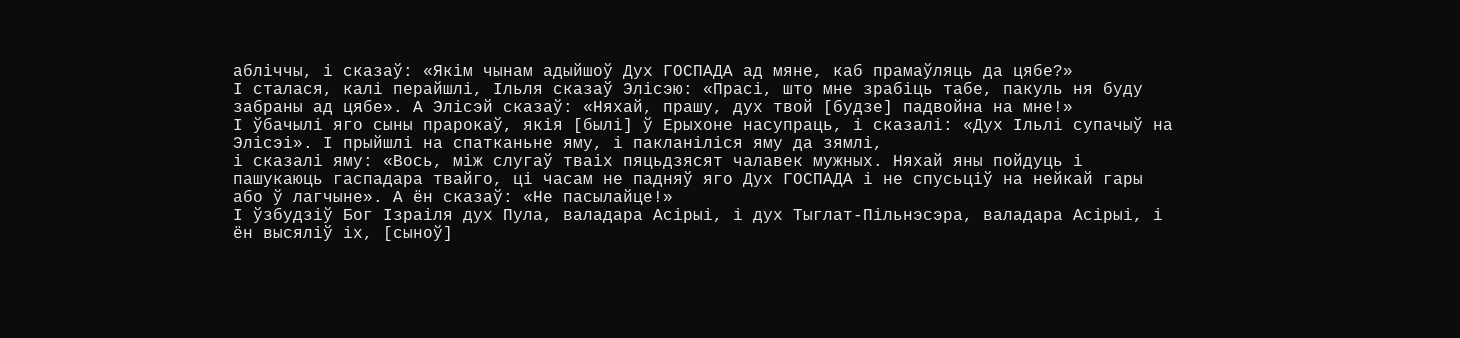абліччы, і сказаў: «Якім чынам адыйшоў Дух ГОСПАДА ад мяне, каб прамаўляць да цябе?»
І сталася, калі перайшлі, Ільля сказаў Элісэю: «Прасі, што мне зрабіць табе, пакуль ня буду забраны ад цябе». А Элісэй сказаў: «Няхай, прашу, дух твой [будзе] падвойна на мне!»
І ўбачылі яго сыны прарокаў, якія [былі] ў Ерыхоне насупраць, і сказалі: «Дух Ільлі супачыў на Элісэі». І прыйшлі на спатканьне яму, і пакланіліся яму да зямлі,
і сказалі яму: «Вось, між слугаў тваіх пяцьдзясят чалавек мужных. Няхай яны пойдуць і пашукаюць гаспадара твайго, ці часам не падняў яго Дух ГОСПАДА і не спусьціў на нейкай гары або ў лагчыне». А ён сказаў: «Не пасылайце!»
І ўзбудзіў Бог Ізраіля дух Пула, валадара Асірыі, і дух Тыглат-Пільнэсэра, валадара Асірыі, і ён высяліў іх, [сыноў]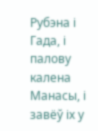Рубэна і Гада, і палову калена Манасы, і завёў іх у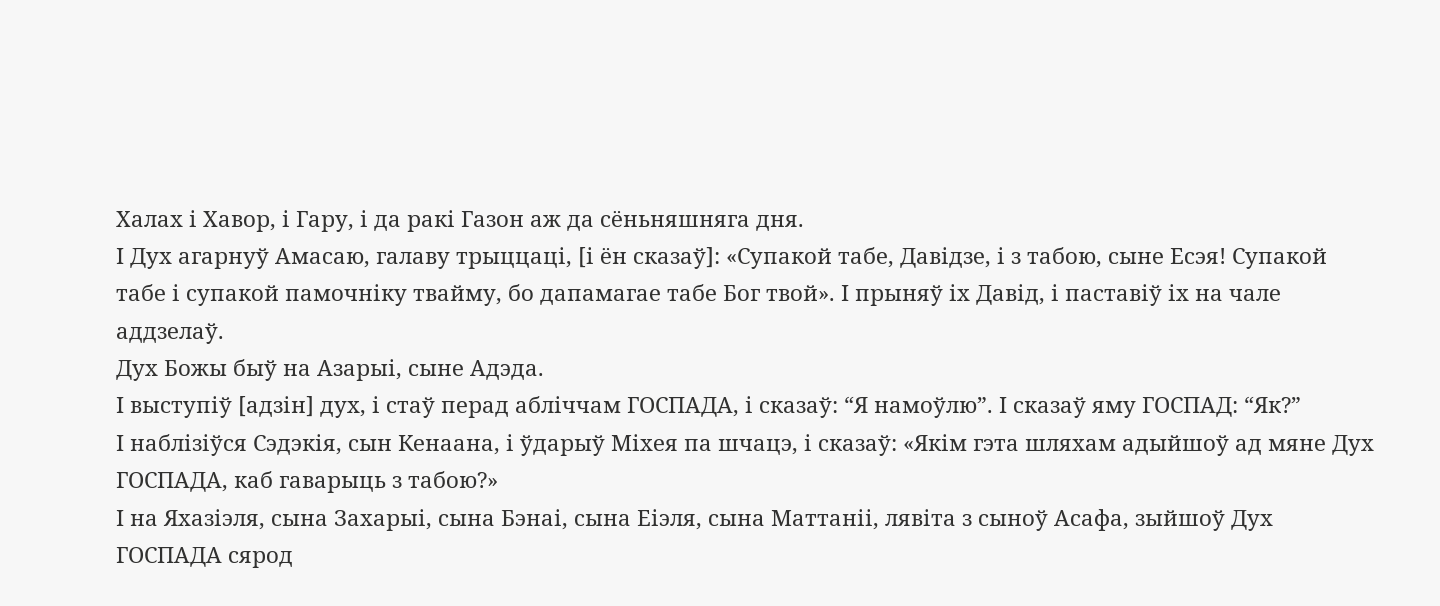Халах і Хавор, і Гару, і да ракі Газон аж да сёньняшняга дня.
І Дух агарнуў Амасаю, галаву трыццаці, [і ён сказаў]: «Супакой табе, Давідзе, і з табою, сыне Есэя! Супакой табе і супакой памочніку твайму, бо дапамагае табе Бог твой». І прыняў іх Давід, і паставіў іх на чале аддзелаў.
Дух Божы быў на Азарыі, сыне Адэда.
І выступіў [адзін] дух, і стаў перад абліччам ГОСПАДА, і сказаў: “Я намоўлю”. І сказаў яму ГОСПАД: “Як?”
І наблізіўся Сэдэкія, сын Кенаана, і ўдарыў Міхея па шчацэ, і сказаў: «Якім гэта шляхам адыйшоў ад мяне Дух ГОСПАДА, каб гаварыць з табою?»
І на Яхазіэля, сына Захарыі, сына Бэнаі, сына Еіэля, сына Маттаніі, лявіта з сыноў Асафа, зыйшоў Дух ГОСПАДА сярод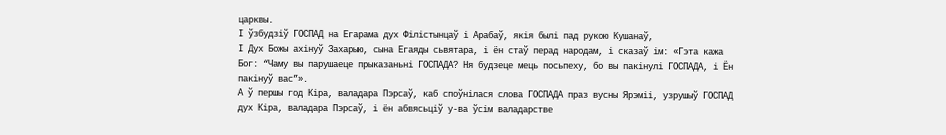царквы.
І ўзбудзіў ГОСПАД на Егарама дух Філістынцаў і Арабаў, якія былі пад рукою Кушанаў,
І Дух Божы ахінуў Захарыю, сына Егаяды сьвятара, і ён стаў перад народам, і сказаў ім: «Гэта кажа Бог: “Чаму вы парушаеце прыказаньні ГОСПАДА? Ня будзеце мець посьпеху, бо вы пакінулі ГОСПАДА, і Ён пакінуў вас”».
А ў першы год Кіра, валадара Пэрсаў, каб споўнілася слова ГОСПАДА праз вусны Ярэміі, узрушыў ГОСПАД дух Кіра, валадара Пэрсаў, і ён абвясьціў у-ва ўсім валадарстве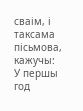сваім, і таксама пісьмова, кажучы:
У першы год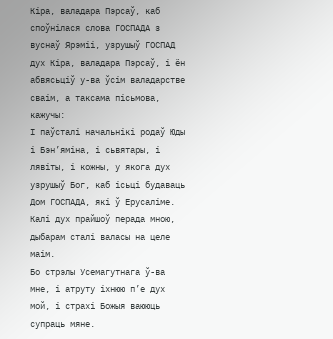Кіра, валадара Пэрсаў, каб споўнілася слова ГОСПАДА з вуснаў Ярэміі, узрушыў ГОСПАД дух Кіра, валадара Пэрсаў, і ён абвясьціў у-ва ўсім валадарстве сваім, а таксама пісьмова, кажучы:
І паўсталі начальнікі родаў Юды і Бэн’яміна, і сьвятары, і лявіты, і кожны, у якога дух узрушыў Бог, каб ісьці будаваць Дом ГОСПАДА, які ў Ерусаліме.
Калі дух прайшоў перада мною, дыбарам сталі валасы на целе маім.
Бо стрэлы Усемагутнага ў-ва мне, і атруту іхнюю п’е дух мой, і страхі Божыя ваююць супраць мяне.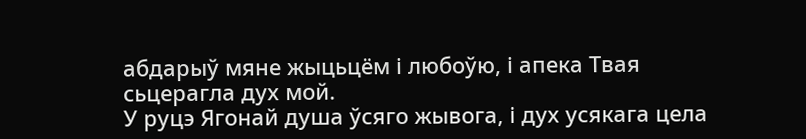абдарыў мяне жыцьцём і любоўю, і апека Твая сьцерагла дух мой.
У руцэ Ягонай душа ўсяго жывога, і дух усякага цела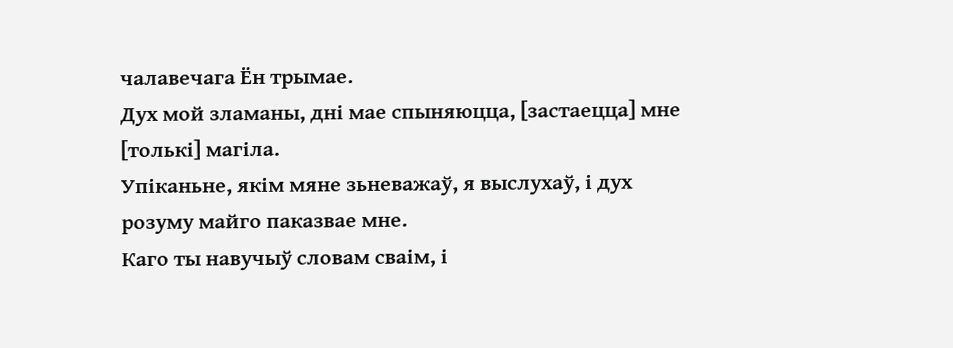чалавечага Ён трымае.
Дух мой зламаны, дні мае спыняюцца, [застаецца] мне [толькі] магіла.
Упіканьне, якім мяне зьневажаў, я выслухаў, і дух розуму майго паказвае мне.
Каго ты навучыў словам сваім, і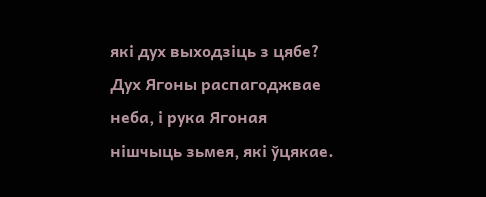які дух выходзіць з цябе?
Дух Ягоны распагоджвае неба, і рука Ягоная нішчыць зьмея, які ўцякае.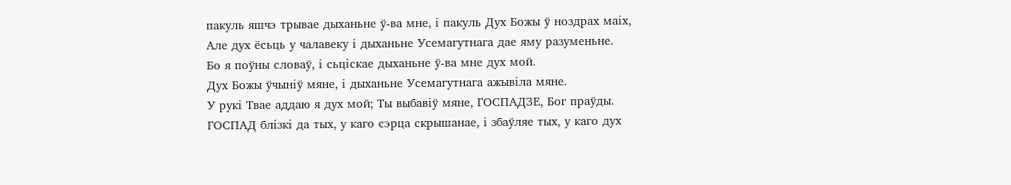пакуль яшчэ трывае дыханьне ў-ва мне, і пакуль Дух Божы ў ноздрах маіх,
Але дух ёсьць у чалавеку і дыханьне Усемагутнага дае яму разуменьне.
Бо я поўны словаў, і сьціскае дыханьне ў-ва мне дух мой.
Дух Божы ўчыніў мяне, і дыханьне Усемагутнага ажывіла мяне.
У рукі Твае аддаю я дух мой; Ты выбавіў мяне, ГОСПАДЗЕ, Бог праўды.
ГОСПАД блізкі да тых, у каго сэрца скрышанае, і збаўляе тых, у каго дух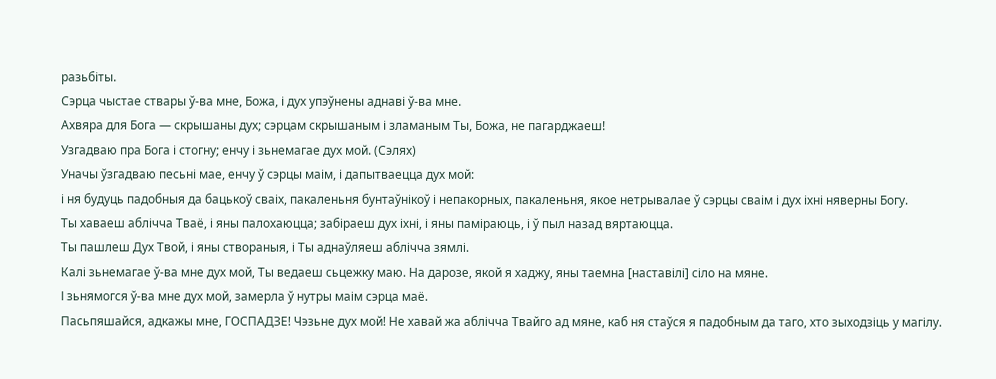разьбіты.
Сэрца чыстае ствары ў-ва мне, Божа, і дух упэўнены аднаві ў-ва мне.
Ахвяра для Бога — скрышаны дух; сэрцам скрышаным і зламаным Ты, Божа, не пагарджаеш!
Узгадваю пра Бога і стогну; енчу і зьнемагае дух мой. (Сэлях)
Уначы ўзгадваю песьні мае, енчу ў сэрцы маім, і дапытваецца дух мой:
і ня будуць падобныя да бацькоў сваіх, пакаленьня бунтаўнікоў і непакорных, пакаленьня, якое нетрывалае ў сэрцы сваім і дух іхні няверны Богу.
Ты хаваеш аблічча Тваё, і яны палохаюцца; забіраеш дух іхні, і яны паміраюць, і ў пыл назад вяртаюцца.
Ты пашлеш Дух Твой, і яны створаныя, і Ты аднаўляеш аблічча зямлі.
Калі зьнемагае ў-ва мне дух мой, Ты ведаеш сьцежку маю. На дарозе, якой я хаджу, яны таемна [наставілі] сіло на мяне.
І зьнямогся ў-ва мне дух мой, замерла ў нутры маім сэрца маё.
Пасьпяшайся, адкажы мне, ГОСПАДЗЕ! Чэзьне дух мой! Не хавай жа аблічча Твайго ад мяне, каб ня стаўся я падобным да таго, хто зыходзіць у магілу.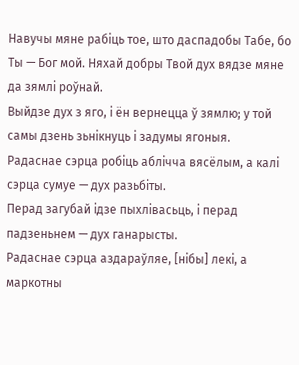Навучы мяне рабіць тое, што даспадобы Табе, бо Ты — Бог мой. Няхай добры Твой дух вядзе мяне да зямлі роўнай.
Выйдзе дух з яго, і ён вернецца ў зямлю; у той самы дзень зьнікнуць і задумы ягоныя.
Радаснае сэрца робіць аблічча вясёлым, а калі сэрца сумуе — дух разьбіты.
Перад загубай ідзе пыхлівасьць, і перад падзеньнем — дух ганарысты.
Радаснае сэрца аздараўляе, [нібы] лекі, а маркотны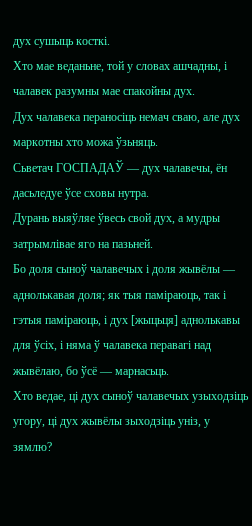дух сушыць косткі.
Хто мае веданьне, той у словах ашчадны, і чалавек разумны мае спакойны дух.
Дух чалавека пераносіць немач сваю, але дух маркотны хто можа ўзьняць.
Сьветач ГОСПАДАЎ — дух чалавечы, ён дасьледуе ўсе сховы нутра.
Дурань выяўляе ўвесь свой дух, а мудры затрымлівае яго на пазьней.
Бо доля сыноў чалавечых і доля жывёлы — аднолькавая доля; як тыя паміраюць, так і гэтыя паміраюць, і дух [жыцьця] аднолькавы для ўсіх, і няма ў чалавека перавагі над жывёлаю, бо ўсё — марнасьць.
Хто ведае, ці дух сыноў чалавечых узыходзіць угору, ці дух жывёлы зыходзіць уніз, у зямлю?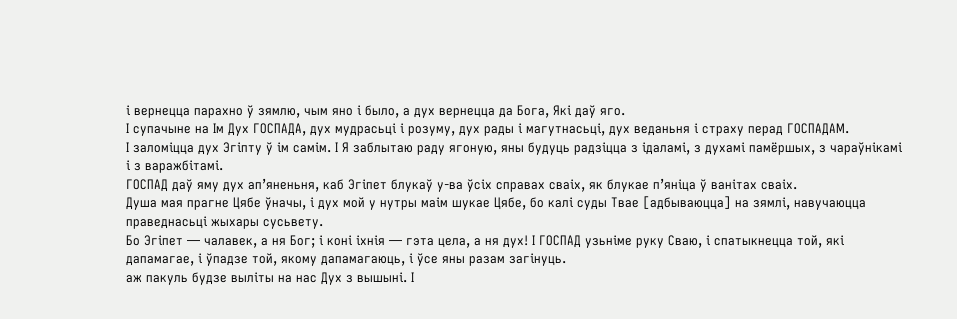і вернецца парахно ў зямлю, чым яно і было, а дух вернецца да Бога, Які даў яго.
І супачыне на Ім Дух ГОСПАДА, дух мудрасьці і розуму, дух рады і магутнасьці, дух веданьня і страху перад ГОСПАДАМ.
І заломіцца дух Эгіпту ў ім самім. І Я заблытаю раду ягоную, яны будуць радзіцца з ідаламі, з духамі памёршых, з чараўнікамі і з варажбітамі.
ГОСПАД даў яму дух ап’яненьня, каб Эгіпет блукаў у-ва ўсіх справах сваіх, як блукае п’яніца ў ванітах сваіх.
Душа мая прагне Цябе ўначы, і дух мой у нутры маім шукае Цябе, бо калі суды Твае [адбываюцца] на зямлі, навучаюцца праведнасьці жыхары сусьвету.
Бо Эгіпет — чалавек, а ня Бог; і коні іхнія — гэта цела, а ня дух! І ГОСПАД узьніме руку Сваю, і спатыкнецца той, які дапамагае, і ўпадзе той, якому дапамагаюць, і ўсе яны разам загінуць.
аж пакуль будзе выліты на нас Дух з вышыні. І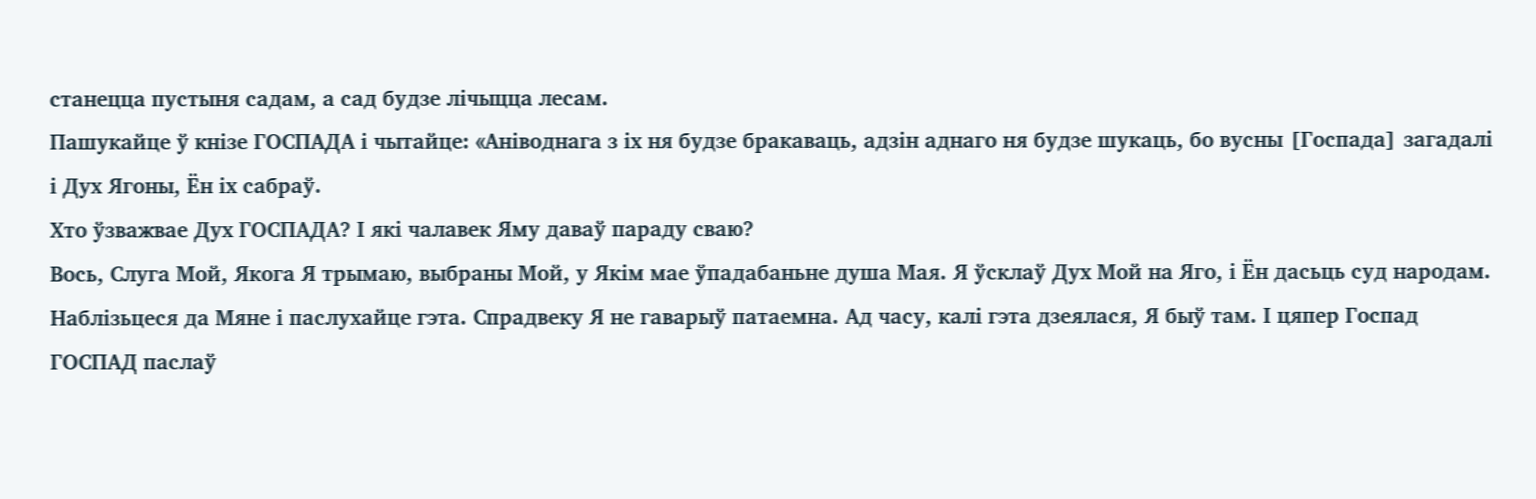станецца пустыня садам, а сад будзе лічыцца лесам.
Пашукайце ў кнізе ГОСПАДА і чытайце: «Аніводнага з іх ня будзе бракаваць, адзін аднаго ня будзе шукаць, бо вусны [Госпада] загадалі і Дух Ягоны, Ён іх сабраў.
Хто ўзважвае Дух ГОСПАДА? І які чалавек Яму даваў параду сваю?
Вось, Слуга Мой, Якога Я трымаю, выбраны Мой, у Якім мае ўпадабаньне душа Мая. Я ўсклаў Дух Мой на Яго, і Ён дасьць суд народам.
Наблізьцеся да Мяне і паслухайце гэта. Спрадвеку Я не гаварыў патаемна. Ад часу, калі гэта дзеялася, Я быў там. І цяпер Госпад ГОСПАД паслаў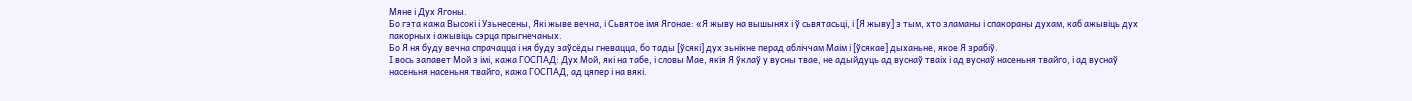Мяне і Дух Ягоны.
Бо гэта кажа Высокі і Узьнесены, Які жыве вечна, і Сьвятое імя Ягонае: «Я жыву на вышынях і ў сьвятасьці, і [Я жыву] з тым, хто зламаны і спакораны духам, каб ажывіць дух пакорных і ажывіць сэрца прыгнечаных.
Бо Я ня буду вечна спрачацца і ня буду заўсёды гневацца, бо тады [ўсякі] дух зьнікне перад абліччам Маім і [ўсякае] дыханьне, якое Я зрабіў.
І вось запавет Мой з імі, кажа ГОСПАД: Дух Мой, які на табе, і словы Мае, якія Я ўклаў у вусны твае, не адыйдуць ад вуснаў тваіх і ад вуснаў насеньня твайго, і ад вуснаў насеньня насеньня твайго, кажа ГОСПАД, ад цяпер і на вякі.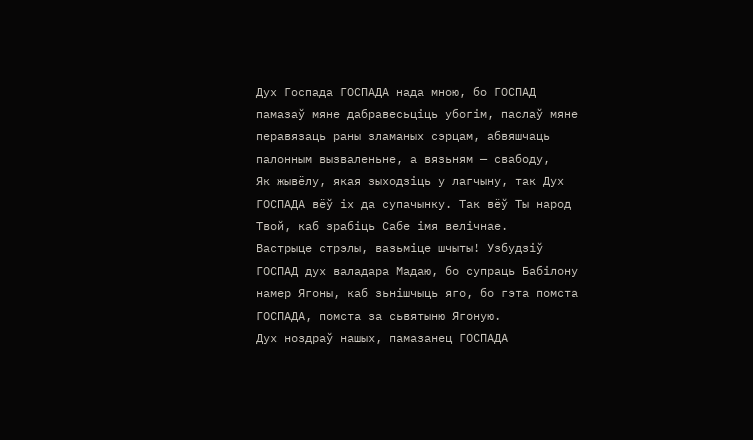Дух Госпада ГОСПАДА нада мною, бо ГОСПАД памазаў мяне дабравесьціць убогім, паслаў мяне перавязаць раны зламаных сэрцам, абвяшчаць палонным вызваленьне, а вязьням — свабоду,
Як жывёлу, якая зыходзіць у лагчыну, так Дух ГОСПАДА вёў іх да супачынку. Так вёў Ты народ Твой, каб зрабіць Сабе імя велічнае.
Вастрыце стрэлы, вазьміце шчыты! Узбудзіў ГОСПАД дух валадара Мадаю, бо супраць Бабілону намер Ягоны, каб зьнішчыць яго, бо гэта помста ГОСПАДА, помста за сьвятыню Ягоную.
Дух ноздраў нашых, памазанец ГОСПАДА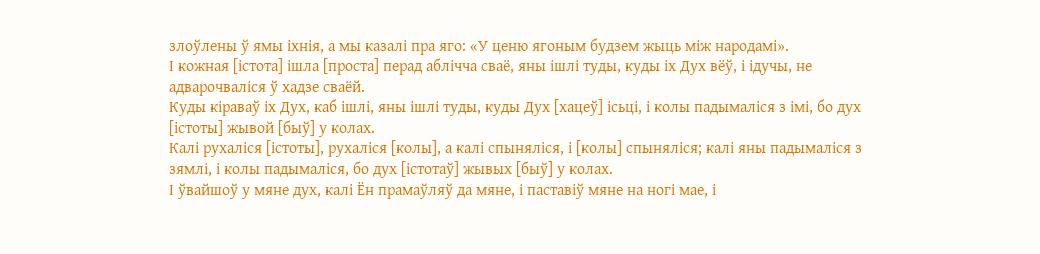злоўлены ў ямы іхнія, а мы казалі пра яго: «У ценю ягоным будзем жыць між народамі».
І кожная [істота] ішла [проста] перад аблічча сваё, яны ішлі туды, куды іх Дух вёў, і ідучы, не адварочваліся ў хадзе сваёй.
Куды кіраваў іх Дух, каб ішлі, яны ішлі туды, куды Дух [хацеў] ісьці, і колы падымаліся з імі, бо дух [істоты] жывой [быў] у колах.
Калі рухаліся [істоты], рухаліся [колы], а калі спыняліся, і [колы] спыняліся; калі яны падымаліся з зямлі, і колы падымаліся, бо дух [істотаў] жывых [быў] у колах.
І ўвайшоў у мяне дух, калі Ён прамаўляў да мяне, і паставіў мяне на ногі мае, і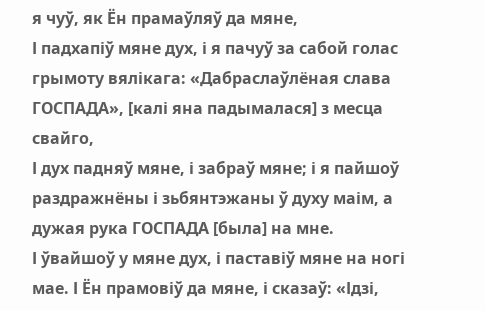я чуў, як Ён прамаўляў да мяне,
І падхапіў мяне дух, і я пачуў за сабой голас грымоту вялікага: «Дабраслаўлёная слава ГОСПАДА», [калі яна падымалася] з месца свайго,
І дух падняў мяне, і забраў мяне; і я пайшоў раздражнёны і зьбянтэжаны ў духу маім, а дужая рука ГОСПАДА [была] на мне.
І ўвайшоў у мяне дух, і паставіў мяне на ногі мае. І Ён прамовіў да мяне, і сказаў: «Ідзі,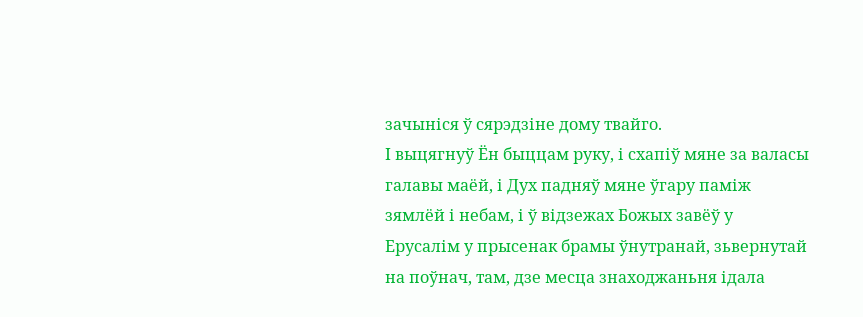зачыніся ў сярэдзіне дому твайго.
І выцягнуў Ён быццам руку, і схапіў мяне за валасы галавы маёй, і Дух падняў мяне ўгару паміж зямлёй і небам, і ў відзежах Божых завёў у Ерусалім у прысенак брамы ўнутранай, зьвернутай на поўнач, там, дзе месца знаходжаньня ідала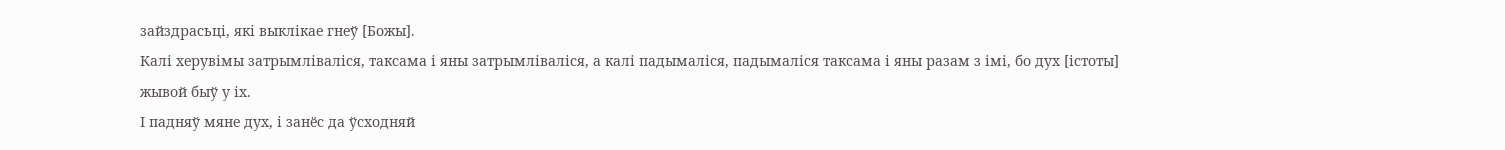зайздрасьці, які выклікае гнеў [Божы].
Калі херувімы затрымліваліся, таксама і яны затрымліваліся, а калі падымаліся, падымаліся таксама і яны разам з імі, бо дух [істоты] жывой быў у іх.
І падняў мяне дух, і занёс да ўсходняй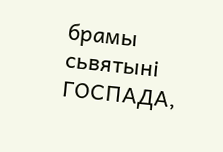брамы сьвятыні ГОСПАДА,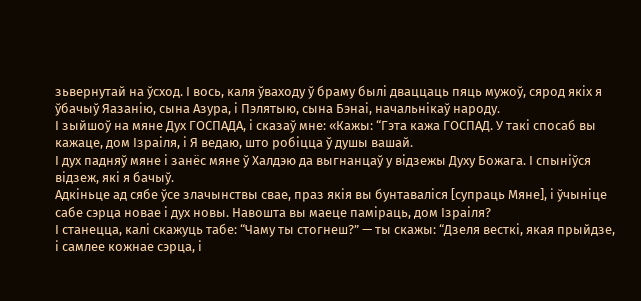зьвернутай на ўсход. І вось, каля ўваходу ў браму былі дваццаць пяць мужоў, сярод якіх я ўбачыў Яазанію, сына Азура, і Пэлятыю, сына Бэнаі, начальнікаў народу.
І зыйшоў на мяне Дух ГОСПАДА, і сказаў мне: «Кажы: “Гэта кажа ГОСПАД. У такі спосаб вы кажаце, дом Ізраіля, і Я ведаю, што робіцца ў душы вашай.
І дух падняў мяне і занёс мяне ў Халдэю да выгнанцаў у відзежы Духу Божага. І спыніўся відзеж, які я бачыў.
Адкіньце ад сябе ўсе злачынствы свае, праз якія вы бунтаваліся [супраць Мяне], і ўчыніце сабе сэрца новае і дух новы. Навошта вы маеце паміраць, дом Ізраіля?
І станецца, калі скажуць табе: “Чаму ты стогнеш?” — ты скажы: “Дзеля весткі, якая прыйдзе, і самлее кожнае сэрца, і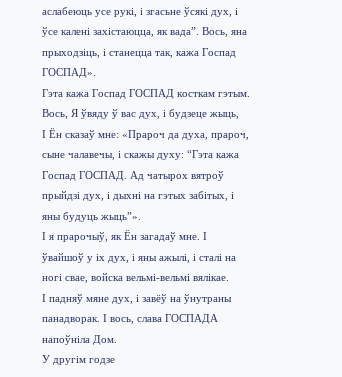аслабеюць усе рукі, і згасьне ўсякі дух, і ўсе калені захістаюцца, як вада”. Вось, яна прыходзіць, і станецца так, кажа Госпад ГОСПАД».
Гэта кажа Госпад ГОСПАД косткам гэтым. Вось, Я ўвяду ў вас дух, і будзеце жыць,
І Ён сказаў мне: «Прароч да духа, прароч, сыне чалавечы, і скажы духу: “Гэта кажа Госпад ГОСПАД. Ад чатырох вятроў прыйдзі дух, і дыхні на гэтых забітых, і яны будуць жыць”».
І я прарочыў, як Ён загадаў мне. І ўвайшоў у іх дух, і яны ажылі, і сталі на ногі свае, войска вельмі-вельмі вялікае.
І падняў мяне дух, і завёў на ўнутраны панадворак. І вось, слава ГОСПАДА напоўніла Дом.
У другім годзе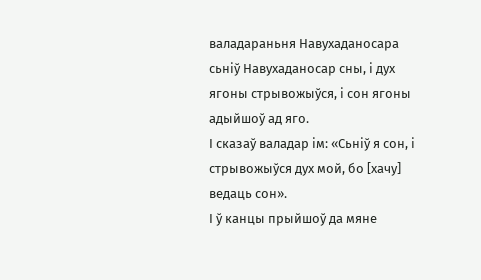валадараньня Навухаданосара сьніў Навухаданосар сны, і дух ягоны стрывожыўся, і сон ягоны адыйшоў ад яго.
І сказаў валадар ім: «Сьніў я сон, і стрывожыўся дух мой, бо [хачу] ведаць сон».
І ў канцы прыйшоў да мяне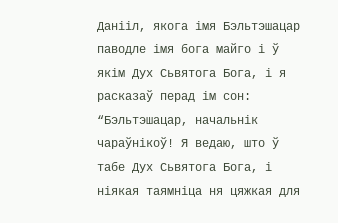Данііл, якога імя Бэльтэшацар паводле імя бога майго і ў якім Дух Сьвятога Бога, і я расказаў перад ім сон:
“Бэльтэшацар, начальнік чараўнікоў! Я ведаю, што ў табе Дух Сьвятога Бога, і ніякая таямніца ня цяжкая для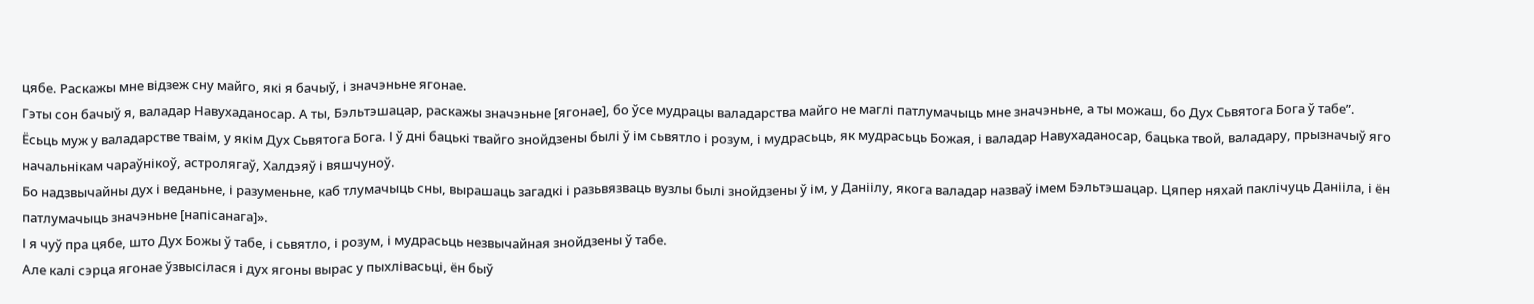цябе. Раскажы мне відзеж сну майго, які я бачыў, і значэньне ягонае.
Гэты сон бачыў я, валадар Навухаданосар. А ты, Бэльтэшацар, раскажы значэньне [ягонае], бо ўсе мудрацы валадарства майго не маглі патлумачыць мне значэньне, а ты можаш, бо Дух Сьвятога Бога ў табе”.
Ёсьць муж у валадарстве тваім, у якім Дух Сьвятога Бога. І ў дні бацькі твайго знойдзены былі ў ім сьвятло і розум, і мудрасьць, як мудрасьць Божая, і валадар Навухаданосар, бацька твой, валадару, прызначыў яго начальнікам чараўнікоў, астролягаў, Халдэяў і вяшчуноў.
Бо надзвычайны дух і веданьне, і разуменьне, каб тлумачыць сны, вырашаць загадкі і разьвязваць вузлы былі знойдзены ў ім, у Даніілу, якога валадар назваў імем Бэльтэшацар. Цяпер няхай паклічуць Данііла, і ён патлумачыць значэньне [напісанага]».
І я чуў пра цябе, што Дух Божы ў табе, і сьвятло, і розум, і мудрасьць незвычайная знойдзены ў табе.
Але калі сэрца ягонае ўзвысілася і дух ягоны вырас у пыхлівасьці, ён быў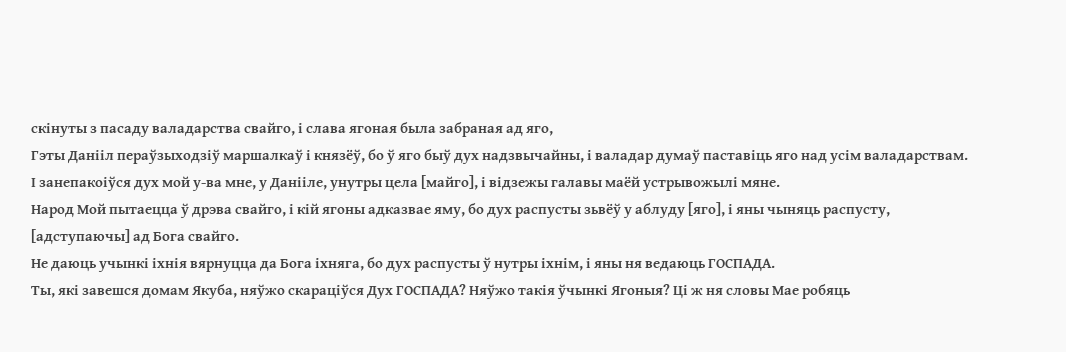скінуты з пасаду валадарства свайго, і слава ягоная была забраная ад яго,
Гэты Данііл пераўзыходзіў маршалкаў і князёў, бо ў яго быў дух надзвычайны, і валадар думаў паставіць яго над усім валадарствам.
І занепакоіўся дух мой у-ва мне, у Данііле, унутры цела [майго], і відзежы галавы маёй устрывожылі мяне.
Народ Мой пытаецца ў дрэва свайго, і кій ягоны адказвае яму, бо дух распусты зьвёў у аблуду [яго], і яны чыняць распусту, [адступаючы] ад Бога свайго.
Не даюць учынкі іхнія вярнуцца да Бога іхняга, бо дух распусты ў нутры іхнім, і яны ня ведаюць ГОСПАДА.
Ты, які завешся домам Якуба, няўжо скараціўся Дух ГОСПАДА? Няўжо такія ўчынкі Ягоныя? Ці ж ня словы Мае робяць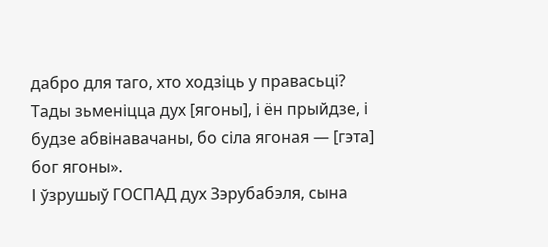дабро для таго, хто ходзіць у правасьці?
Тады зьменіцца дух [ягоны], і ён прыйдзе, і будзе абвінавачаны, бо сіла ягоная — [гэта] бог ягоны».
І ўзрушыў ГОСПАД дух Зэрубабэля, сына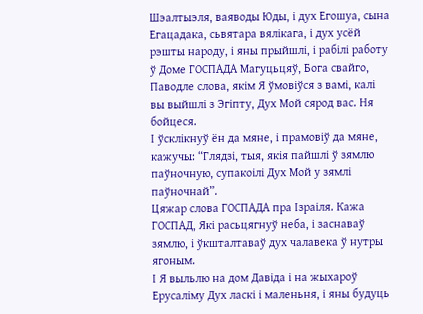Шэалтыэля, ваяводы Юды, і дух Егошуа, сына Егацадака, сьвятара вялікага, і дух усёй рэшты народу, і яны прыйшлі, і рабілі работу ў Доме ГОСПАДА Магуцьцяў, Бога свайго,
Паводле слова, якім Я ўмовіўся з вамі, калі вы выйшлі з Эгіпту, Дух Мой сярод вас. Ня бойцеся.
І ўсклікнуў ён да мяне, і прамовіў да мяне, кажучы: “Глядзі, тыя, якія пайшлі ў зямлю паўночную, супакоілі Дух Мой у зямлі паўночнай”.
Цяжар слова ГОСПАДА пра Ізраіля. Кажа ГОСПАД, Які расьцягнуў неба, і заснаваў зямлю, і ўкшталтаваў дух чалавека ў нутры ягоным.
І Я выльлю на дом Давіда і на жыхароў Ерусаліму Дух ласкі і маленьня, і яны будуць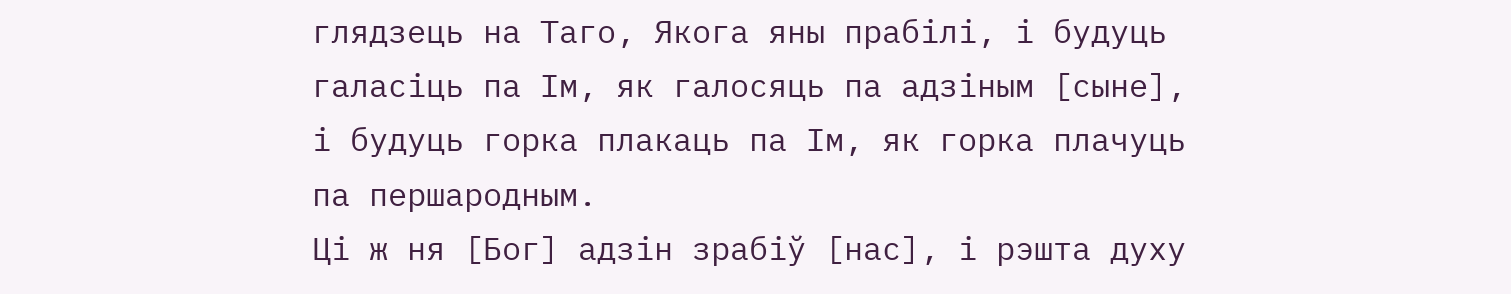глядзець на Таго, Якога яны прабілі, і будуць галасіць па Ім, як галосяць па адзіным [сыне], і будуць горка плакаць па Ім, як горка плачуць па першародным.
Ці ж ня [Бог] адзін зрабіў [нас], і рэшта духу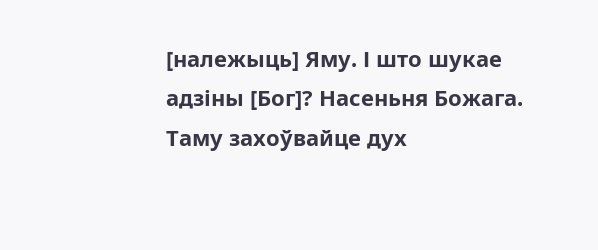[належыць] Яму. І што шукае адзіны [Бог]? Насеньня Божага. Таму захоўвайце дух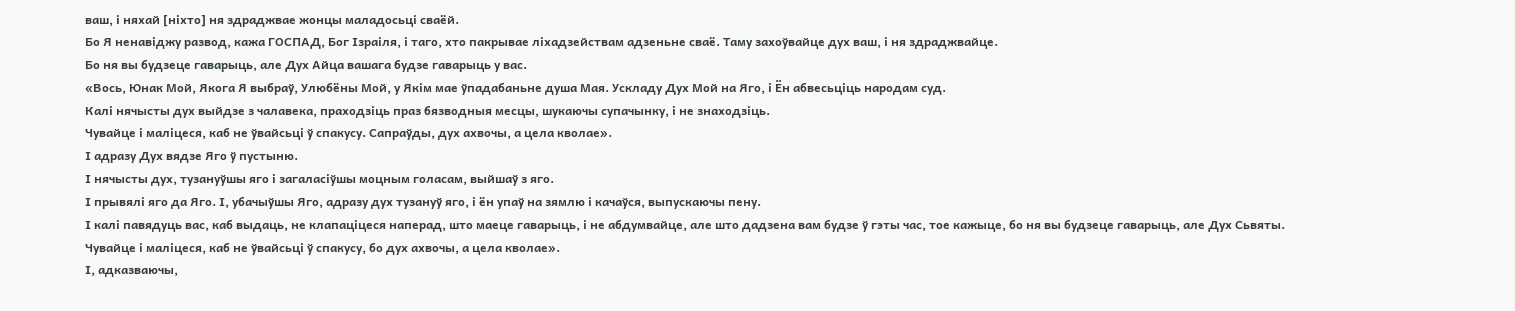ваш, і няхай [ніхто] ня здраджвае жонцы маладосьці сваёй.
Бо Я ненавіджу развод, кажа ГОСПАД, Бог Ізраіля, і таго, хто пакрывае ліхадзействам адзеньне сваё. Таму захоўвайце дух ваш, і ня здраджвайце.
Бо ня вы будзеце гаварыць, але Дух Айца вашага будзе гаварыць у вас.
«Вось, Юнак Мой, Якога Я выбраў, Улюбёны Мой, у Якім мае ўпадабаньне душа Мая. Ускладу Дух Мой на Яго, і Ён абвесьціць народам суд.
Калі нячысты дух выйдзе з чалавека, праходзіць праз бязводныя месцы, шукаючы супачынку, і не знаходзіць.
Чувайце і маліцеся, каб не ўвайсьці ў спакусу. Сапраўды, дух ахвочы, а цела кволае».
І адразу Дух вядзе Яго ў пустыню.
І нячысты дух, тузануўшы яго і загаласіўшы моцным голасам, выйшаў з яго.
І прывялі яго да Яго. І, убачыўшы Яго, адразу дух тузануў яго, і ён упаў на зямлю і качаўся, выпускаючы пену.
І калі павядуць вас, каб выдаць, не клапаціцеся наперад, што маеце гаварыць, і не абдумвайце, але што дадзена вам будзе ў гэты час, тое кажыце, бо ня вы будзеце гаварыць, але Дух Сьвяты.
Чувайце і маліцеся, каб не ўвайсьці ў спакусу, бо дух ахвочы, а цела кволае».
І, адказваючы,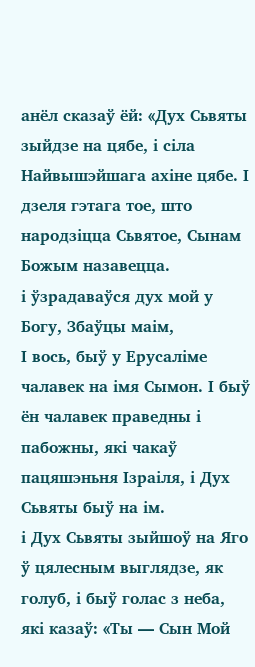анёл сказаў ёй: «Дух Сьвяты зыйдзе на цябе, і сіла Найвышэйшага ахіне цябе. І дзеля гэтага тое, што народзіцца Сьвятое, Сынам Божым назавецца.
і ўзрадаваўся дух мой у Богу, Збаўцы маім,
І вось, быў у Ерусаліме чалавек на імя Сымон. І быў ён чалавек праведны і пабожны, які чакаў пацяшэньня Ізраіля, і Дух Сьвяты быў на ім.
і Дух Сьвяты зыйшоў на Яго ў цялесным выглядзе, як голуб, і быў голас з неба, які казаў: «Ты — Сын Мой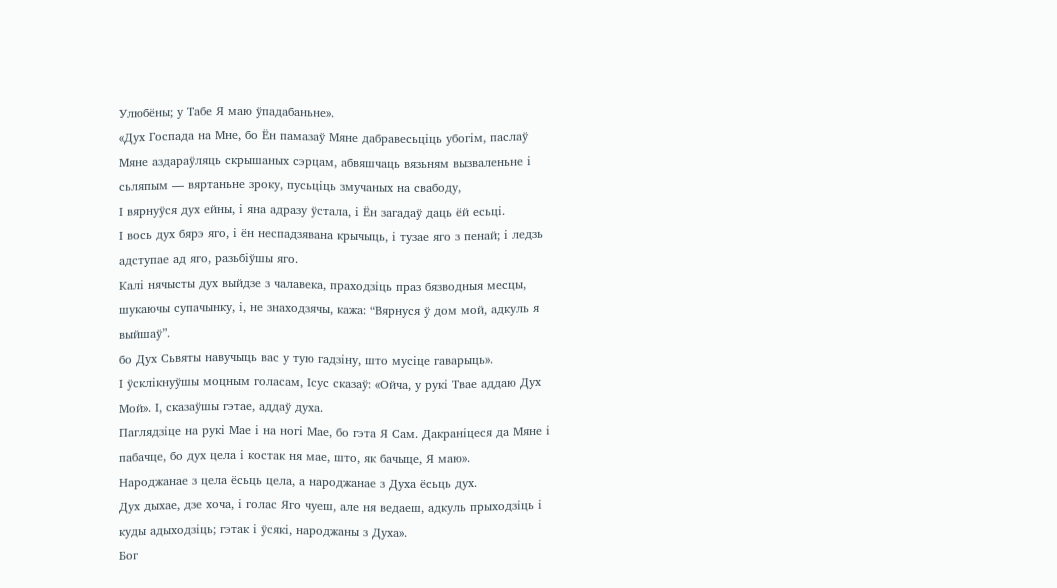Улюбёны; у Табе Я маю ўпадабаньне».
«Дух Госпада на Мне, бо Ён памазаў Мяне дабравесьціць убогім, паслаў Мяне аздараўляць скрышаных сэрцам, абвяшчаць вязьням вызваленьне і сьляпым — вяртаньне зроку, пусьціць змучаных на свабоду,
І вярнуўся дух ейны, і яна адразу ўстала, і Ён загадаў даць ёй есьці.
І вось дух бярэ яго, і ён неспадзявана крычыць, і тузае яго з пенай; і ледзь адступае ад яго, разьбіўшы яго.
Калі нячысты дух выйдзе з чалавека, праходзіць праз бязводныя месцы, шукаючы супачынку, і, не знаходзячы, кажа: “Вярнуся ў дом мой, адкуль я выйшаў”.
бо Дух Сьвяты навучыць вас у тую гадзіну, што мусіце гаварыць».
І ўсклікнуўшы моцным голасам, Ісус сказаў: «Ойча, у рукі Твае аддаю Дух Мой». І, сказаўшы гэтае, аддаў духа.
Паглядзіце на рукі Мае і на ногі Мае, бо гэта Я Сам. Дакраніцеся да Мяне і пабачце, бо дух цела і костак ня мае, што, як бачыце, Я маю».
Народжанае з цела ёсьць цела, а народжанае з Духа ёсьць дух.
Дух дыхае, дзе хоча, і голас Яго чуеш, але ня ведаеш, адкуль прыходзіць і куды адыходзіць; гэтак і ўсякі, народжаны з Духа».
Бог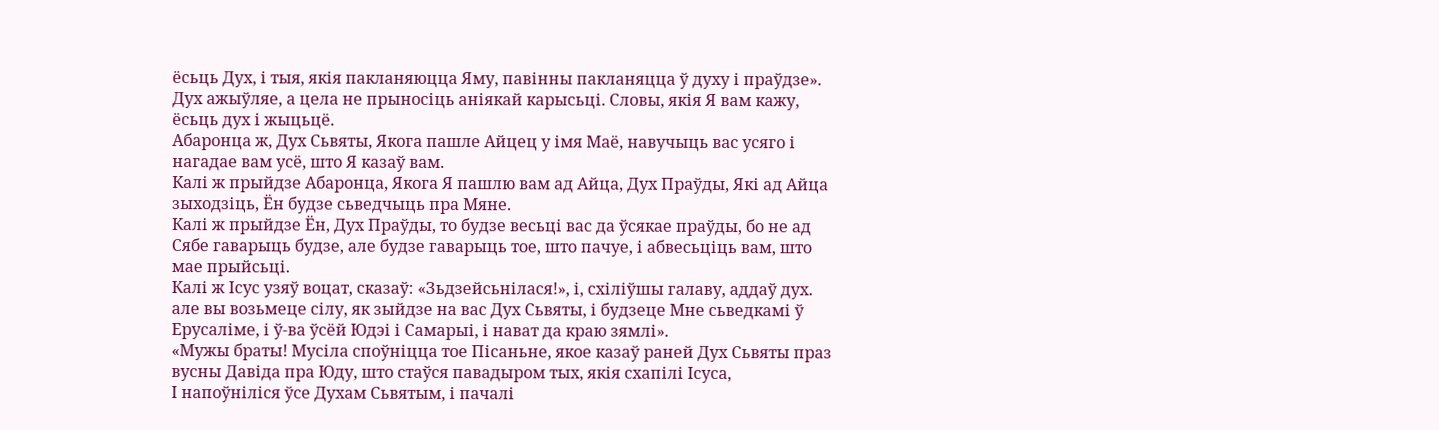ёсьць Дух, і тыя, якія пакланяюцца Яму, павінны пакланяцца ў духу і праўдзе».
Дух ажыўляе, а цела не прыносіць аніякай карысьці. Словы, якія Я вам кажу, ёсьць дух і жыцьцё.
Абаронца ж, Дух Сьвяты, Якога пашле Айцец у імя Маё, навучыць вас усяго і нагадае вам усё, што Я казаў вам.
Калі ж прыйдзе Абаронца, Якога Я пашлю вам ад Айца, Дух Праўды, Які ад Айца зыходзіць, Ён будзе сьведчыць пра Мяне.
Калі ж прыйдзе Ён, Дух Праўды, то будзе весьці вас да ўсякае праўды, бо не ад Сябе гаварыць будзе, але будзе гаварыць тое, што пачуе, і абвесьціць вам, што мае прыйсьці.
Калі ж Ісус узяў воцат, сказаў: «Зьдзейсьнілася!», і, схіліўшы галаву, аддаў дух.
але вы возьмеце сілу, як зыйдзе на вас Дух Сьвяты, і будзеце Мне сьведкамі ў Ерусаліме, і ў-ва ўсёй Юдэі і Самарыі, і нават да краю зямлі».
«Мужы браты! Мусіла споўніцца тое Пісаньне, якое казаў раней Дух Сьвяты праз вусны Давіда пра Юду, што стаўся павадыром тых, якія схапілі Ісуса,
І напоўніліся ўсе Духам Сьвятым, і пачалі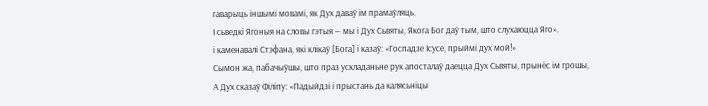гаварыць іншымі мовамі, як Дух даваў ім прамаўляць.
І сьведкі Ягоныя на словы гэтыя — мы і Дух Сьвяты, Якога Бог даў тым, што слухаюцца Яго».
і каменавалі Стэфана, які клікаў [Бога] і казаў: «Госпадзе Ісусе, прыймі дух мой!»
Сымон жа, пабачыўшы, што праз ускладаньне рук апосталаў даецца Дух Сьвяты, прынёс ім грошы,
А Дух сказаў Філіпу: «Падыйдзі і прыстань да калясьніцы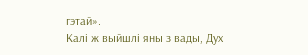гэтай».
Калі ж выйшлі яны з вады, Дух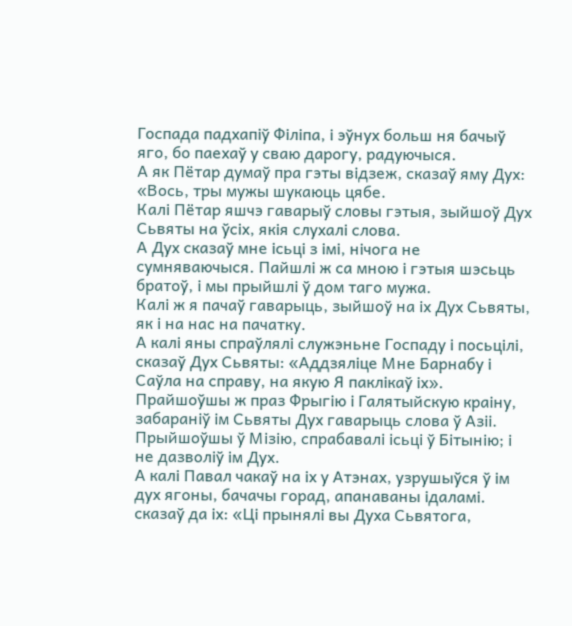Госпада падхапіў Філіпа, і эўнух больш ня бачыў яго, бо паехаў у сваю дарогу, радуючыся.
А як Пётар думаў пра гэты відзеж, сказаў яму Дух: «Вось, тры мужы шукаюць цябе.
Калі Пётар яшчэ гаварыў словы гэтыя, зыйшоў Дух Сьвяты на ўсіх, якія слухалі слова.
А Дух сказаў мне ісьці з імі, нічога не сумняваючыся. Пайшлі ж са мною і гэтыя шэсьць братоў, і мы прыйшлі ў дом таго мужа.
Калі ж я пачаў гаварыць, зыйшоў на іх Дух Сьвяты, як і на нас на пачатку.
А калі яны спраўлялі служэньне Госпаду і посьцілі, сказаў Дух Сьвяты: «Аддзяліце Мне Барнабу і Саўла на справу, на якую Я паклікаў іх».
Прайшоўшы ж праз Фрыгію і Галятыйскую краіну, забараніў ім Сьвяты Дух гаварыць слова ў Азіі.
Прыйшоўшы ў Мізію, спрабавалі ісьці ў Бітынію; і не дазволіў ім Дух.
А калі Павал чакаў на іх у Атэнах, узрушыўся ў ім дух ягоны, бачачы горад, апанаваны ідаламі.
сказаў да іх: «Ці прынялі вы Духа Сьвятога,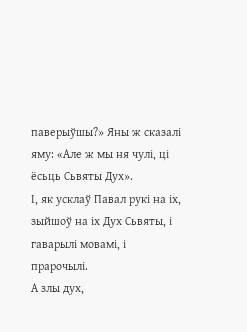паверыўшы?» Яны ж сказалі яму: «Але ж мы ня чулі, ці ёсьць Сьвяты Дух».
І, як усклаў Павал рукі на іх, зыйшоў на іх Дух Сьвяты, і гаварылі мовамі, і прарочылі.
А злы дух,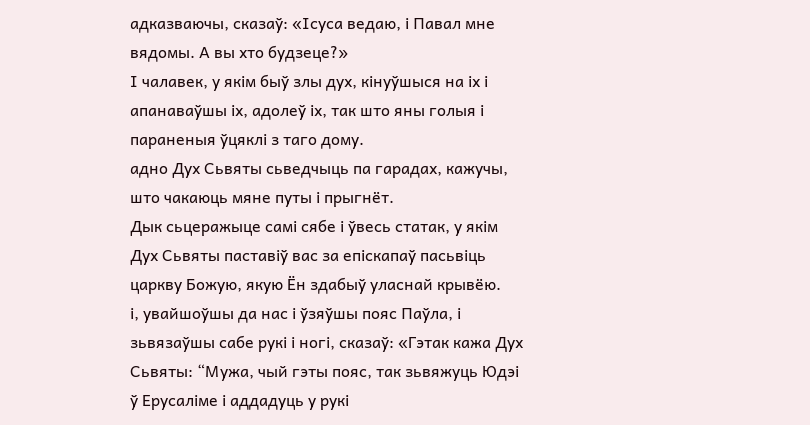адказваючы, сказаў: «Ісуса ведаю, і Павал мне вядомы. А вы хто будзеце?»
І чалавек, у якім быў злы дух, кінуўшыся на іх і апанаваўшы іх, адолеў іх, так што яны голыя і параненыя ўцяклі з таго дому.
адно Дух Сьвяты сьведчыць па гарадах, кажучы, што чакаюць мяне путы і прыгнёт.
Дык сьцеражыце самі сябе і ўвесь статак, у якім Дух Сьвяты паставіў вас за епіскапаў пасьвіць царкву Божую, якую Ён здабыў уласнай крывёю.
і, увайшоўшы да нас і ўзяўшы пояс Паўла, і зьвязаўшы сабе рукі і ногі, сказаў: «Гэтак кажа Дух Сьвяты: “Мужа, чый гэты пояс, так зьвяжуць Юдэі ў Ерусаліме і аддадуць у рукі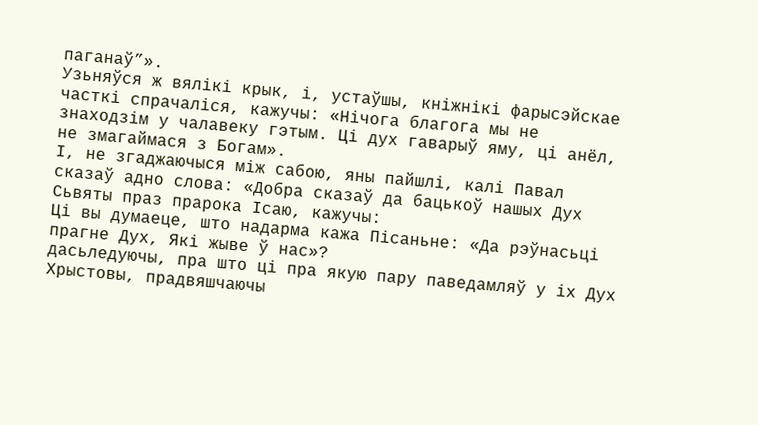паганаў”».
Узьняўся ж вялікі крык, і, устаўшы, кніжнікі фарысэйскае часткі спрачаліся, кажучы: «Нічога благога мы не знаходзім у чалавеку гэтым. Ці дух гаварыў яму, ці анёл, не змагаймася з Богам».
І, не згаджаючыся між сабою, яны пайшлі, калі Павал сказаў адно слова: «Добра сказаў да бацькоў нашых Дух Сьвяты праз прарока Ісаю, кажучы:
Ці вы думаеце, што надарма кажа Пісаньне: «Да рэўнасьці прагне Дух, Які жыве ў нас»?
дасьледуючы, пра што ці пра якую пару паведамляў у іх Дух Хрыстовы, прадвяшчаючы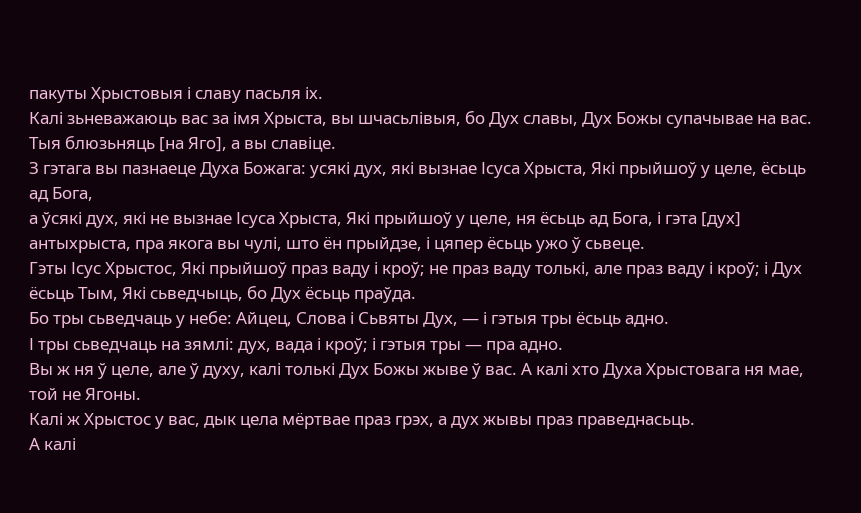пакуты Хрыстовыя і славу пасьля іх.
Калі зьневажаюць вас за імя Хрыста, вы шчасьлівыя, бо Дух славы, Дух Божы супачывае на вас. Тыя блюзьняць [на Яго], а вы славіце.
З гэтага вы пазнаеце Духа Божага: усякі дух, які вызнае Ісуса Хрыста, Які прыйшоў у целе, ёсьць ад Бога,
а ўсякі дух, які не вызнае Ісуса Хрыста, Які прыйшоў у целе, ня ёсьць ад Бога, і гэта [дух] антыхрыста, пра якога вы чулі, што ён прыйдзе, і цяпер ёсьць ужо ў сьвеце.
Гэты Ісус Хрыстос, Які прыйшоў праз ваду і кроў; не праз ваду толькі, але праз ваду і кроў; і Дух ёсьць Тым, Які сьведчыць, бо Дух ёсьць праўда.
Бо тры сьведчаць у небе: Айцец, Слова і Сьвяты Дух, — і гэтыя тры ёсьць адно.
І тры сьведчаць на зямлі: дух, вада і кроў; і гэтыя тры — пра адно.
Вы ж ня ў целе, але ў духу, калі толькі Дух Божы жыве ў вас. А калі хто Духа Хрыстовага ня мае, той не Ягоны.
Калі ж Хрыстос у вас, дык цела мёртвае праз грэх, а дух жывы праз праведнасьць.
А калі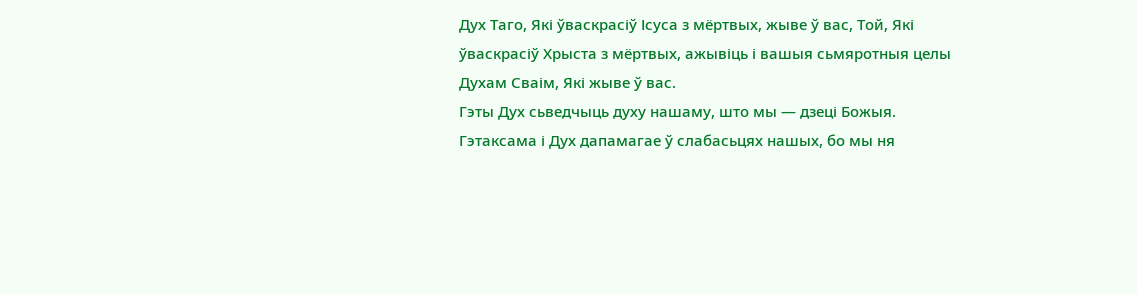Дух Таго, Які ўваскрасіў Ісуса з мёртвых, жыве ў вас, Той, Які ўваскрасіў Хрыста з мёртвых, ажывіць і вашыя сьмяротныя целы Духам Сваім, Які жыве ў вас.
Гэты Дух сьведчыць духу нашаму, што мы — дзеці Божыя.
Гэтаксама і Дух дапамагае ў слабасьцях нашых, бо мы ня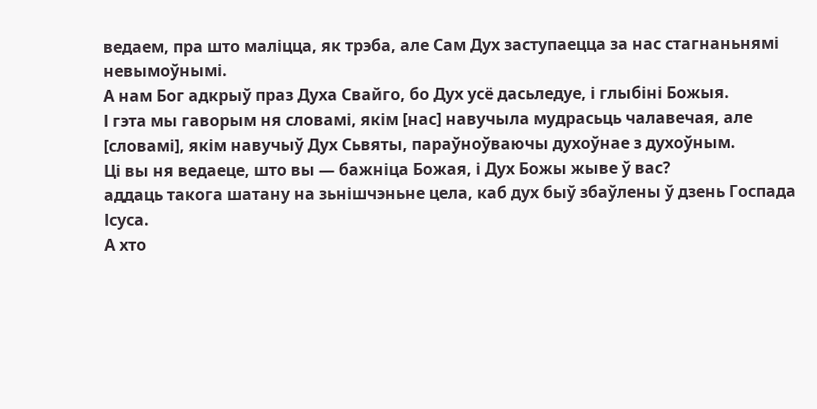ведаем, пра што маліцца, як трэба, але Сам Дух заступаецца за нас стагнаньнямі невымоўнымі.
А нам Бог адкрыў праз Духа Свайго, бо Дух усё дасьледуе, і глыбіні Божыя.
І гэта мы гаворым ня словамі, якім [нас] навучыла мудрасьць чалавечая, але [словамі], якім навучыў Дух Сьвяты, параўноўваючы духоўнае з духоўным.
Ці вы ня ведаеце, што вы — бажніца Божая, і Дух Божы жыве ў вас?
аддаць такога шатану на зьнішчэньне цела, каб дух быў збаўлены ў дзень Госпада Ісуса.
А хто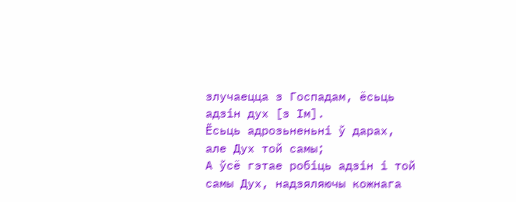злучаецца з Госпадам, ёсьць адзін дух [з Ім].
Ёсьць адрозьненьні ў дарах, але Дух той самы;
А ўсё гэтае робіць адзін і той самы Дух, надзяляючы кожнага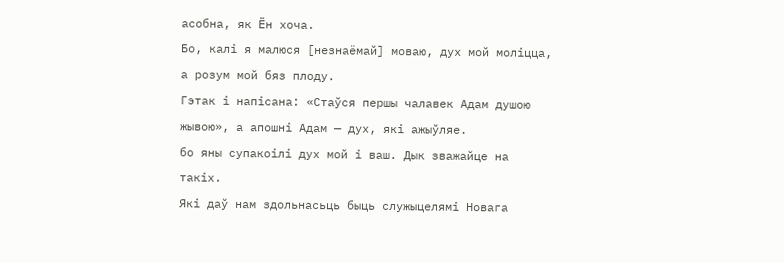асобна, як Ён хоча.
Бо, калі я малюся [незнаёмай] моваю, дух мой моліцца, а розум мой бяз плоду.
Гэтак і напісана: «Стаўся першы чалавек Адам душою жывою», а апошні Адам — дух, які ажыўляе.
бо яны супакоілі дух мой і ваш. Дык зважайце на такіх.
Які даў нам здольнасьць быць служыцелямі Новага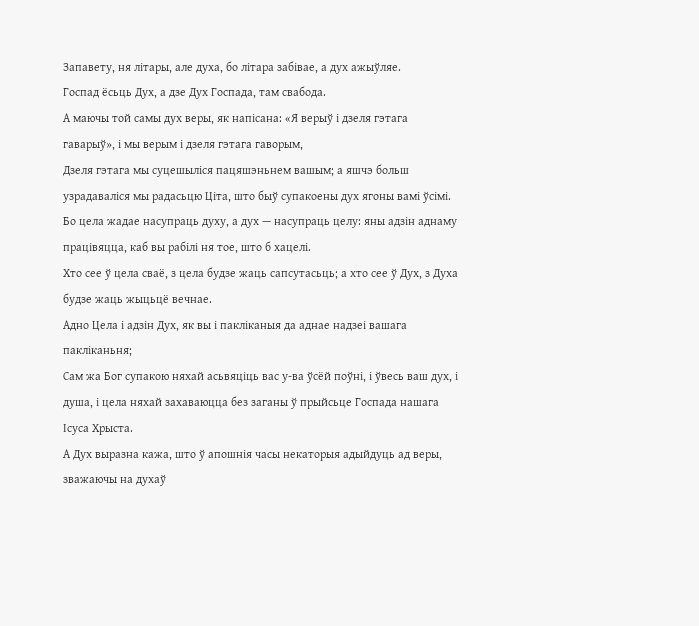Запавету, ня літары, але духа, бо літара забівае, а дух ажыўляе.
Госпад ёсьць Дух, а дзе Дух Госпада, там свабода.
А маючы той самы дух веры, як напісана: «Я верыў і дзеля гэтага гаварыў», і мы верым і дзеля гэтага гаворым,
Дзеля гэтага мы суцешыліся пацяшэньнем вашым; а яшчэ больш узрадаваліся мы радасьцю Ціта, што быў супакоены дух ягоны вамі ўсімі.
Бо цела жадае насупраць духу, а дух — насупраць целу: яны адзін аднаму працівяцца, каб вы рабілі ня тое, што б хацелі.
Хто сее ў цела сваё, з цела будзе жаць сапсутасьць; а хто сее ў Дух, з Духа будзе жаць жыцьцё вечнае.
Адно Цела і адзін Дух, як вы і пакліканыя да аднае надзеі вашага пакліканьня;
Сам жа Бог супакою няхай асьвяціць вас у-ва ўсёй поўні, і ўвесь ваш дух, і душа, і цела няхай захаваюцца без заганы ў прыйсьце Госпада нашага Ісуса Хрыста.
А Дух выразна кажа, што ў апошнія часы некаторыя адыйдуць ад веры, зважаючы на духаў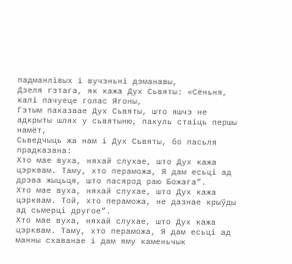падманлівых і вучэньні дэманавы,
Дзеля гэтага, як кажа Дух Сьвяты: «Сёньня, калі пачуеце голас Ягоны,
Гэтым паказвае Дух Сьвяты, што яшчэ не адкрыты шлях у сьвятыню, пакуль стаіць першы намёт,
Сьведчыць жа нам і Дух Сьвяты, бо пасьля прадказана:
Хто мае вуха, няхай слухае, што Дух кажа цэрквам. Таму, хто пераможа, Я дам есьці ад дрэва жыцьця, што пасярод раю Божага”.
Хто мае вуха, няхай слухае, што Дух кажа цэрквам. Той, хто пераможа, не дазнае крыўды ад сьмерці другое”.
Хто мае вуха, няхай слухае, што Дух кажа цэрквам. Таму, хто пераможа, Я дам есьці ад манны схаванае і дам яму каменьчык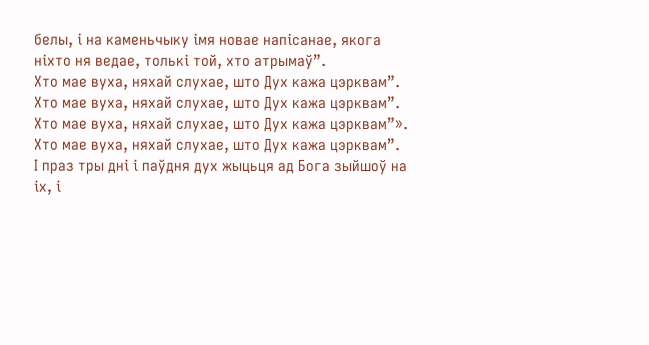белы, і на каменьчыку імя новае напісанае, якога ніхто ня ведае, толькі той, хто атрымаў”.
Хто мае вуха, няхай слухае, што Дух кажа цэрквам”.
Хто мае вуха, няхай слухае, што Дух кажа цэрквам”.
Хто мае вуха, няхай слухае, што Дух кажа цэрквам”».
Хто мае вуха, няхай слухае, што Дух кажа цэрквам”.
І праз тры дні і паўдня дух жыцьця ад Бога зыйшоў на іх, і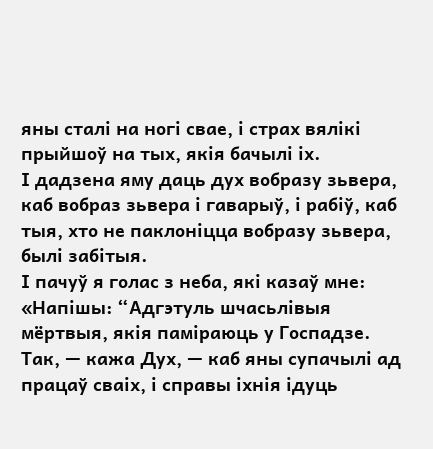яны сталі на ногі свае, і страх вялікі прыйшоў на тых, якія бачылі іх.
І дадзена яму даць дух вобразу зьвера, каб вобраз зьвера і гаварыў, і рабіў, каб тыя, хто не паклоніцца вобразу зьвера, былі забітыя.
І пачуў я голас з неба, які казаў мне: «Напішы: “Адгэтуль шчасьлівыя мёртвыя, якія паміраюць у Госпадзе. Так, — кажа Дух, — каб яны супачылі ад працаў сваіх, і справы іхнія ідуць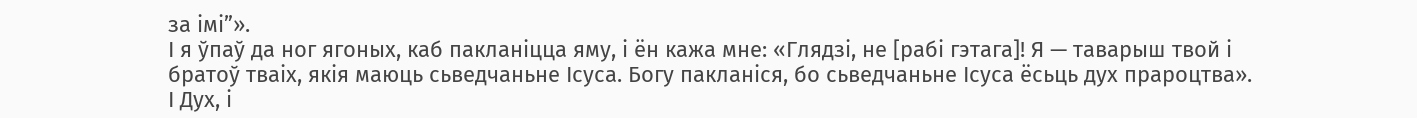за імі”».
І я ўпаў да ног ягоных, каб пакланіцца яму, і ён кажа мне: «Глядзі, не [рабі гэтага]! Я — таварыш твой і братоў тваіх, якія маюць сьведчаньне Ісуса. Богу пакланіся, бо сьведчаньне Ісуса ёсьць дух прароцтва».
І Дух, і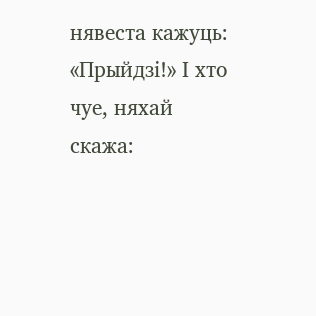нявеста кажуць: «Прыйдзі!» І хто чуе, няхай скажа: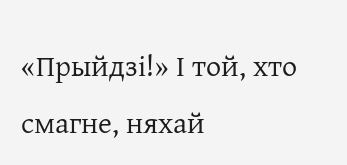«Прыйдзі!» І той, хто смагне, няхай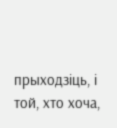прыходзіць, і той, хто хоча,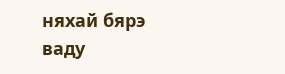няхай бярэ ваду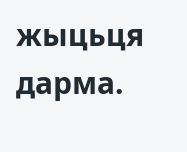жыцьця дарма.